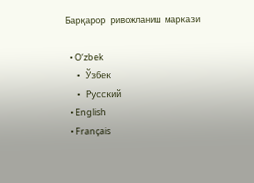Барқарор ривожланиш маркази

  • O‘zbek
  • Ўзбек
  • Русский
  • English
  • Français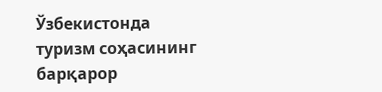Ўзбекистонда туризм соҳасининг барқарор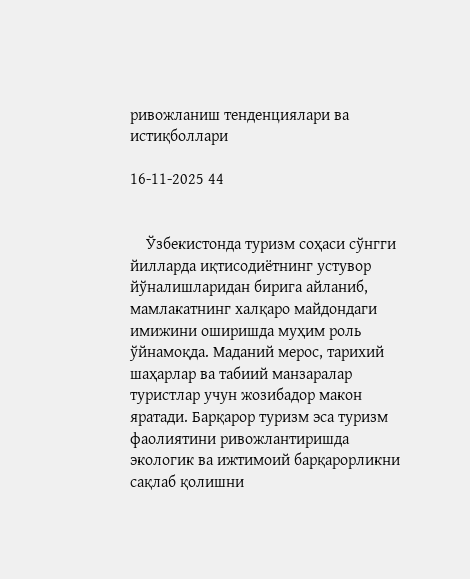ривожланиш тенденциялари ва истиқболлари

16-11-2025 44


    Ўзбекистонда туризм соҳаси сўнгги йилларда иқтисодиётнинг устувор йўналишларидан бирига айланиб, мамлакатнинг халқаро майдондаги имижини оширишда муҳим роль ўйнамоқда. Маданий мерос, тарихий шаҳарлар ва табиий манзаралар туристлар учун жозибадор макон яратади. Барқарор туризм эса туризм фаолиятини ривожлантиришда экологик ва ижтимоий барқарорликни сақлаб қолишни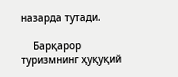назарда тутади.

    Барқарор туризмнинг ҳуқуқий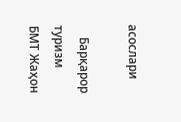асослари

    Барқарор туризм БМТ Жаҳон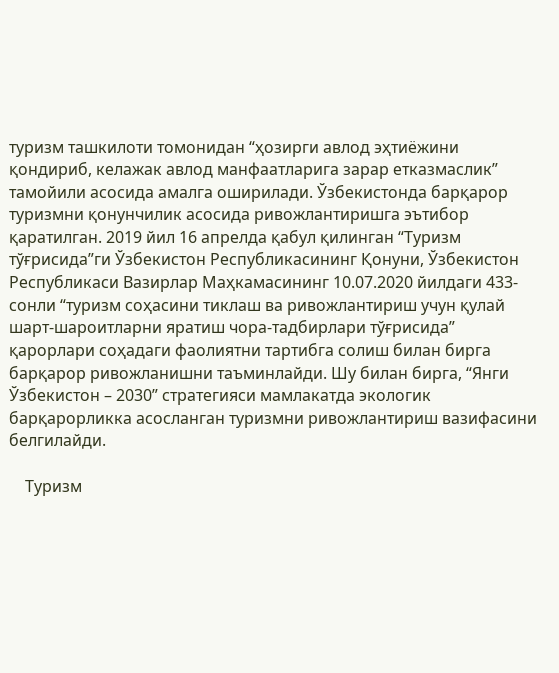туризм ташкилоти томонидан “ҳозирги авлод эҳтиёжини қондириб, келажак авлод манфаатларига зарар етказмаслик” тамойили асосида амалга оширилади. Ўзбекистонда барқарор туризмни қонунчилик асосида ривожлантиришга эътибор қаратилган. 2019 йил 16 апрелда қабул қилинган “Туризм тўғрисида”ги Ўзбекистон Республикасининг Қонуни, Ўзбекистон Республикаси Вазирлар Маҳкамасининг 10.07.2020 йилдаги 433-сонли “туризм соҳасини тиклаш ва ривожлантириш учун қулай шарт-шароитларни яратиш чора-тадбирлари тўғрисида” қарорлари соҳадаги фаолиятни тартибга солиш билан бирга барқарор ривожланишни таъминлайди. Шу билан бирга, “Янги Ўзбекистон – 2030” стратегияси мамлакатда экологик барқарорликка асосланган туризмни ривожлантириш вазифасини белгилайди.

    Туризм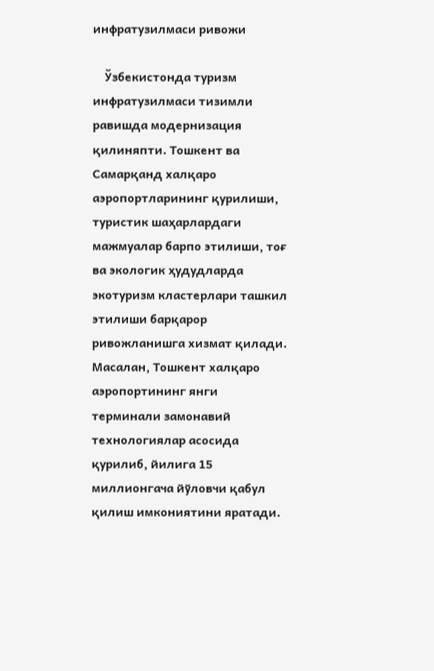инфратузилмаси ривожи

    Ўзбекистонда туризм инфратузилмаси тизимли равишда модернизация қилиняпти. Тошкент ва Самарқанд халқаро аэропортларининг қурилиши, туристик шаҳарлардаги мажмуалар барпо этилиши, тоғ ва экологик ҳудудларда экотуризм кластерлари ташкил этилиши барқарор ривожланишга хизмат қилади. Масалан, Тошкент халқаро аэропортининг янги терминали замонавий технологиялар асосида қурилиб, йилига 15 миллионгача йўловчи қабул қилиш имкониятини яратади.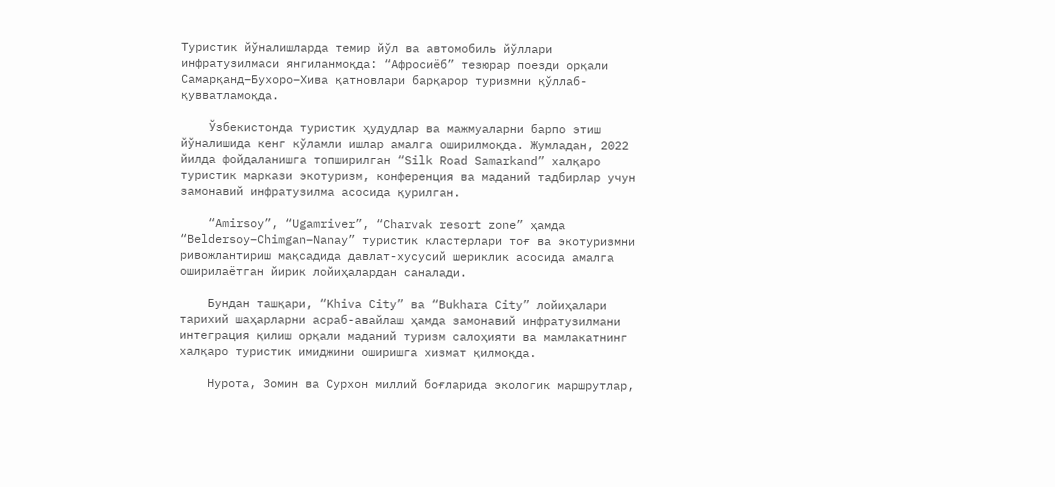Туристик йўналишларда темир йўл ва автомобиль йўллари инфратузилмаси янгиланмоқда: “Афросиёб” тезюрар поезди орқали Самарқанд–Бухоро–Хива қатновлари барқарор туризмни қўллаб-қувватламоқда.

    Ўзбекистонда туристик ҳудудлар ва мажмуаларни барпо этиш йўналишида кенг кўламли ишлар амалга оширилмоқда. Жумладан, 2022 йилда фойдаланишга топширилган “Silk Road Samarkand” халқаро туристик маркази экотуризм, конференция ва маданий тадбирлар учун замонавий инфратузилма асосида қурилган.

    “Amirsoy”, “Ugamriver”, “Charvak resort zone” ҳамда “Beldersoy–Chimgan–Nanay” туристик кластерлари тоғ ва экотуризмни ривожлантириш мақсадида давлат-хусусий шериклик асосида амалга оширилаётган йирик лойиҳалардан саналади.

    Бундан ташқари, “Khiva City” ва “Bukhara City” лойиҳалари тарихий шаҳарларни асраб-авайлаш ҳамда замонавий инфратузилмани интеграция қилиш орқали маданий туризм салоҳияти ва мамлакатнинг халқаро туристик имиджини оширишга хизмат қилмоқда.

    Нурота, Зомин ва Сурхон миллий боғларида экологик маршрутлар,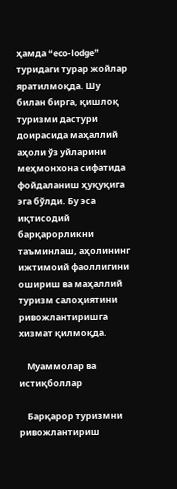ҳамда “eco-lodge” туридаги турар жойлар яратилмоқда. Шу билан бирга, қишлоқ туризми дастури доирасида маҳаллий аҳоли ўз уйларини меҳмонхона сифатида фойдаланиш ҳуқуқига эга бўлди. Бу эса иқтисодий барқарорликни таъминлаш, аҳолининг ижтимоий фаоллигини ошириш ва маҳаллий туризм салоҳиятини ривожлантиришга хизмат қилмоқда.

    Муаммолар ва истиқболлар

    Барқарор туризмни ривожлантириш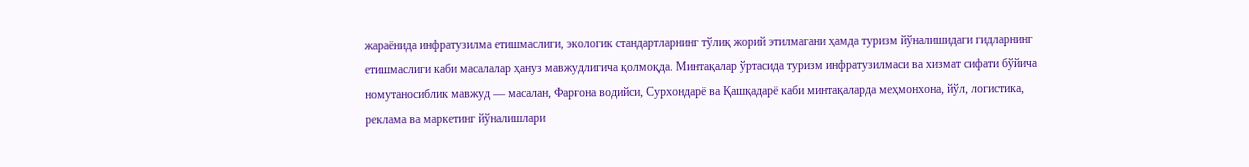жараёнида инфратузилма етишмаслиги, экологик стандартларнинг тўлиқ жорий этилмагани ҳамда туризм йўналишидаги гидларнинг етишмаслиги каби масалалар ҳануз мавжудлигича қолмоқда. Минтақалар ўртасида туризм инфратузилмаси ва хизмат сифати бўйича номутаносиблик мавжуд — масалан, Фарғона водийси, Сурхондарё ва Қашқадарё каби минтақаларда меҳмонхона, йўл, логистика, реклама ва маркетинг йўналишлари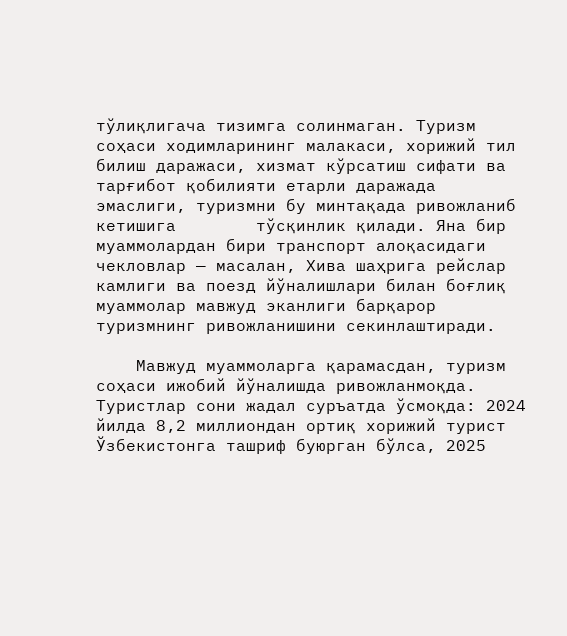тўлиқлигача тизимга солинмаган. Туризм соҳаси ходимларининг малакаси, хорижий тил билиш даражаси, хизмат кўрсатиш сифати ва тарғибот қобилияти етарли даражада эмаслиги, туризмни бу минтақада ривожланиб кетишига        тўсқинлик қилади. Яна бир муаммолардан бири транспорт алоқасидаги чекловлар — масалан, Хива шаҳрига рейслар камлиги ва поезд йўналишлари билан боғлиқ муаммолар мавжуд эканлиги барқарор туризмнинг ривожланишини секинлаштиради.

    Мавжуд муаммоларга қарамасдан, туризм соҳаси ижобий йўналишда ривожланмоқда. Туристлар сони жадал суръатда ўсмоқда: 2024 йилда 8,2 миллиондан ортиқ хорижий турист Ўзбекистонга ташриф буюрган бўлса, 2025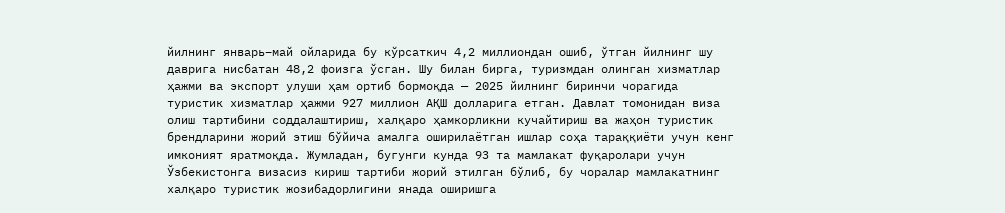йилнинг январь–май ойларида бу кўрсаткич 4,2 миллиондан ошиб, ўтган йилнинг шу даврига нисбатан 48,2 фоизга ўсган. Шу билан бирга, туризмдан олинган хизматлар ҳажми ва экспорт улуши ҳам ортиб бормоқда — 2025 йилнинг биринчи чорагида туристик хизматлар ҳажми 927 миллион АҚШ долларига етган. Давлат томонидан виза олиш тартибини соддалаштириш, халқаро ҳамкорликни кучайтириш ва жаҳон туристик брендларини жорий этиш бўйича амалга оширилаётган ишлар соҳа тараққиёти учун кенг имконият яратмоқда. Жумладан, бугунги кунда 93 та мамлакат фуқаролари учун Ўзбекистонга визасиз кириш тартиби жорий этилган бўлиб, бу чоралар мамлакатнинг халқаро туристик жозибадорлигини янада оширишга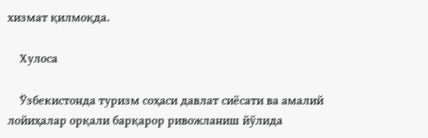хизмат қилмоқда.

    Хулоса

    Ўзбекистонда туризм соҳаси давлат сиёсати ва амалий лойиҳалар орқали барқарор ривожланиш йўлида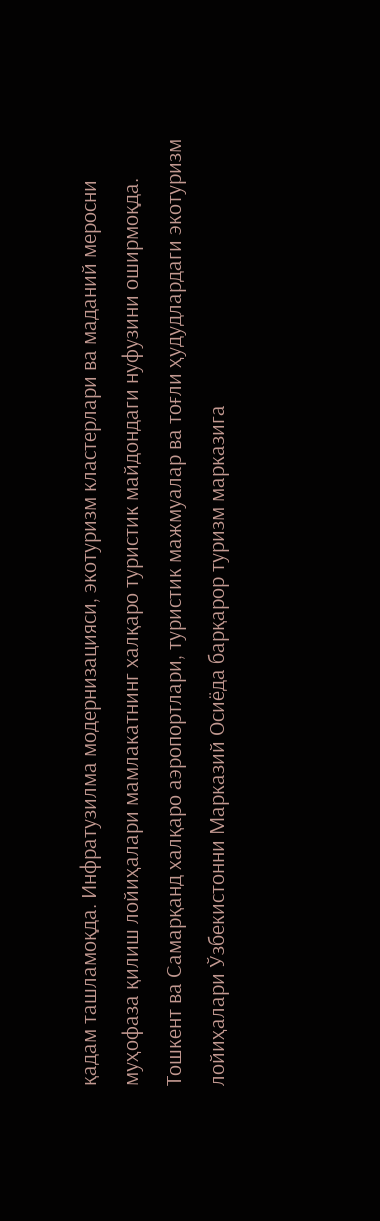қадам ташламоқда. Инфратузилма модернизацияси, экотуризм кластерлари ва маданий меросни муҳофаза қилиш лойиҳалари мамлакатнинг халқаро туристик майдондаги нуфузини оширмоқда. Тошкент ва Самарқанд халқаро аэропортлари, туристик мажмуалар ва тоғли ҳудудлардаги экотуризм лойиҳалари Ўзбекистонни Марказий Осиёда барқарор туризм марказига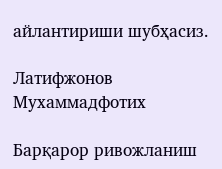айлантириши шубҳасиз.

Латифжонов Мухаммадфотих

Барқарор ривожланиш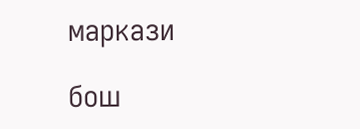маркази

бош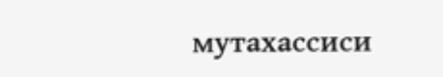мутахассиси